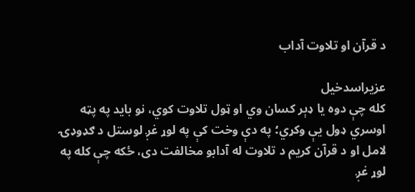د قرآن او تلاوت آداب

عزیراسدخیل
کله چې دوه يا ډېر کسان وي او ټول تلاوت کوي، نو بايد په پټه اوسري ډول يې وکړي؛ په دې وخت کې په لوړ غږ لوستل د ګډوډۍ لامل او د قرآن کريم د تلاوت له آدابو مخالفت دی، ځکه چې کله په لوړ غږ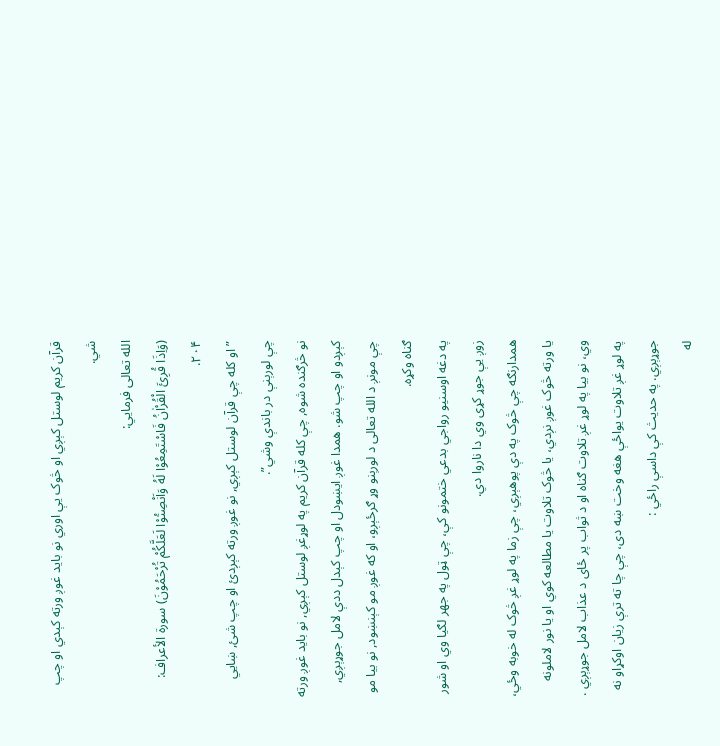قرآن کريم لوستل کېږي او څوک يې اوري نو بايد غوږ ورته کېدي او چپ شي.
الله تعالی فرمايي:
(وَاِذَا قُرِئَ الْقُرْاٰنُ فَاسْتَمِعُوْا لَهُ وَاَنْصِتُوْا لَعَلَّكُمْ تُرْحَمُوْنَ) سورة الأعراف: ۲۰۴.
” او کله چې قرآن لوستل کېږي, نو غوږ ورته کېږدئ او چپ شئ, ښايي چې لورېنې در باندې وشي”.
نو څرګنده شوه, چې کله قرآن کريم په لوړغږ لوستل کېږي, نو بايد غوږ ورته کېږدو او چپ شو. همدا غوږ ايښودل او چپ کېدل ددې لامل جوړېږي, چې مونږ د الله تعالی د لورېنو وړ ګرځېږو، او که غوږ مو کېنښود, نو بيا مو ګناه وکړه.
په دغه اوسنيو رواجي بدعي ختمونو کې، چې ټول په جهر لګيا وي او شور زوږ يې جوړ کړی وي دا ناروا دي.
همدارنګه چې څوک په دې پوهېږي، چې زما په لوړ غږ څوک له خوبه وځي، يا ورته څوک غوږ نږدي، يا څوک تلاوت يا مطالعه کوي او يا نور لاملونه وي، نو بيا په لوړ غږ تلاوت ګناه او د ثواب پر ځای د عذاب لامل جوړېږي . په لوړ غږ تلاوت يواځې هغه وخت ښه دی، چې چا ته ترې زيان اوکړاو نه جوړېږي. په حديث کې داسې راځي :
له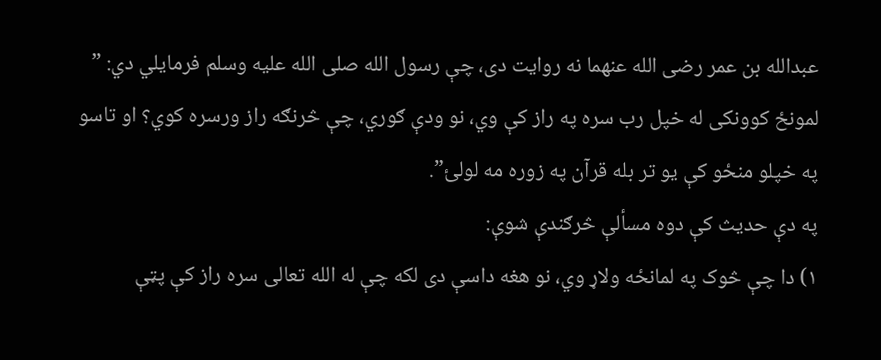عبدالله بن عمر رضی الله عنهما نه روايت دی، چې رسول الله صلی الله عليه وسلم فرمايلي دي: ” لمونځ کوونکی له خپل رب سره په راز کې وي، نو ودې ګوري، چې څرنګه راز ورسره کوي؟ او تاسو په خپلو منځو کې يو تر بله قرآن په زوره مه لولئ”.
په دې حديث کې دوه مسألې څرګندې شوې:
۱) دا چې څوک په لمانځه ولاړ وي، نو هغه داسې دی لکه چې له الله تعالی سره راز کې پټې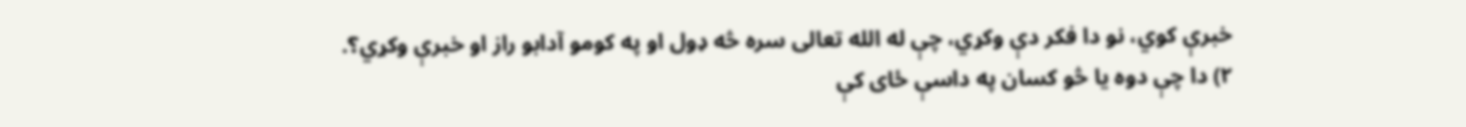خبرې کوي، نو دا فکر دې وکړي، چې له الله تعالی سره څه ډول او په کومو آدابو راز او خبرې وکړي؟.
۲) دا چې دوه يا څو کسان په داسې ځای کې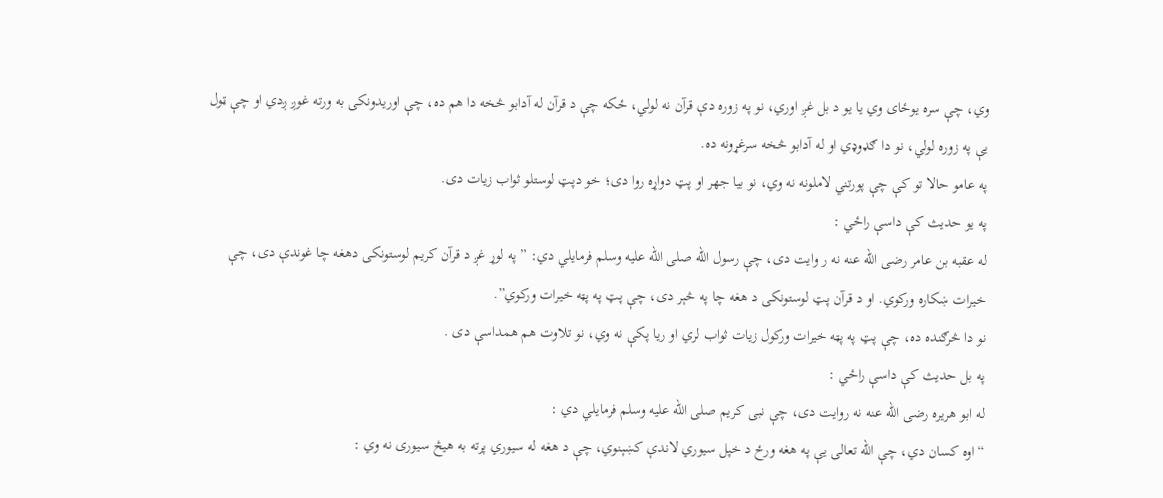وي، چې سره يوځای وي يا يو د بل غږ اوري، نو په زوره دې قرآن نه لولي، ځکه چې د قرآن له آدابو څخه دا هم ده، چې اوريدونکی به ورته غوږ ږدي او چې ټول يې په زوره لولي، نو دا ګډوډي او له آدابو څخه سرغړونه ده.
په عامو حالا تو کې چې پورتني لاملونه نه وي، نو بيا جهر او پټ دواړه روا دی؛ خو دپټ لوستلو ثواب زيات دی.
په يو حديث کې داسې راځي :
له عقبه بن عامر رضی الله عنه نه ر وايت دی، چې رسول الله صلی الله عليه وسلم فرمايلي دي: ” په لوړ غږ د قرآن کريم لوستونکی دهغه چا غوندې دی، چې خيرات ښکاره ورکوي. او د قرآن پټ لوستونکی د هغه چا په څېر دی، چې پټ په پټه خيرات ورکوي”.
نو دا څرګنده ده، چې پټ په پټه خيرات ورکول زيات ثواب لري او ريا پکې نه وي، نو تلاوت هم همداسې دی .
په بل حديث کې داسې راځي :
له ابو هريره رضی الله عنه نه روايت دی، چې نبی کريم صلی الله عليه وسلم فرمايلي دي :
“اوه کسان دي، چې الله تعالی يې په هغه ورځ د خپل سيوري لاندې کښېنوي، چې د هغه له سيوري پرته به هيڅ سيوری نه وي :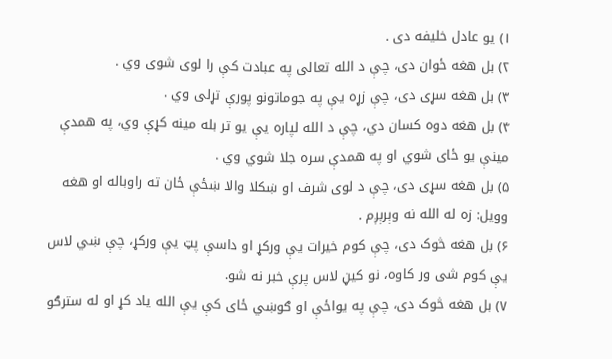۱) يو عادل خليفه دی .
۲) بل هغه ځوان دی، چې د الله تعالی په عبادت کې را لوی شوی وي .
۳) بل هغه سړی دی، چې زړه يې په جوماتونو پورې تړلی وي .
۴) بل هغه دوه کسان دي، چې د الله لپاره يې يو تر بله مينه کړې وي، په همدې مينې يو ځای شوي او په همدې سره جلا شوي وي .
۵) بل هغه سړی دی، چې د لوی شرف او ښکلا والا ښځې ځان ته راوباله او هغه وويل: زه له الله نه وېرېږم .
۶) بل هغه څوک دی، چې کوم خيرات يې ورکړ او داسې پټ يې ورکړ، چې ښي لاس يې کوم شی ور کاوه، نو کيڼ لاس پرې خبر نه شو.
۷) بل هغه څوک دی، چې په يواځې او ګوښي ځای کې يې الله ياد کړ او له سترګو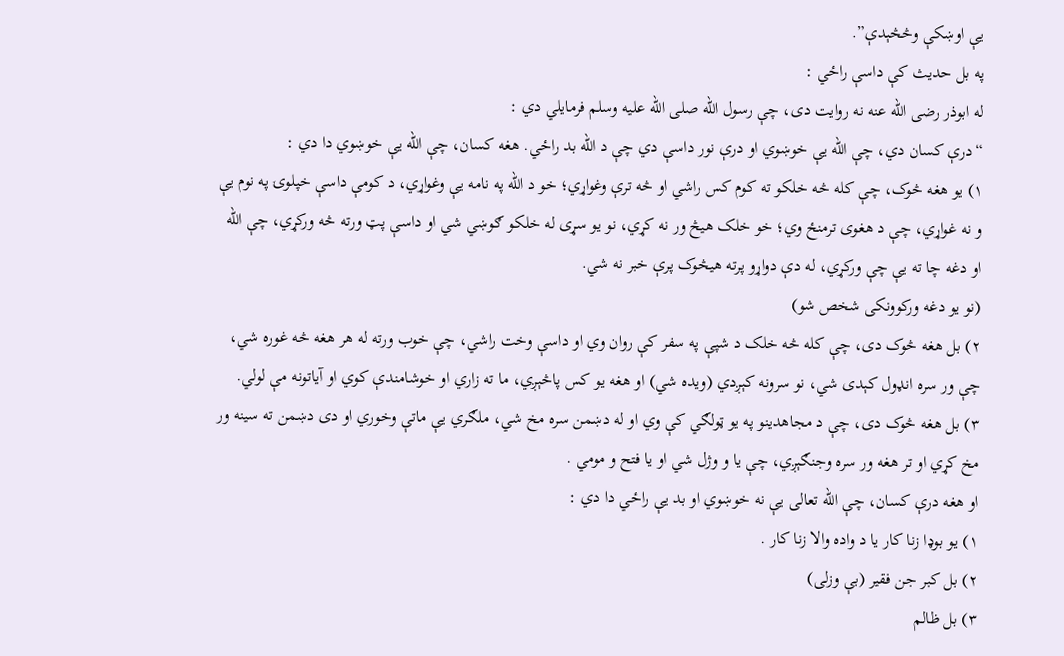يې اوښکې وڅڅېدې”.
په بل حديث کې داسې راځي :
له ابوذر رضی الله عنه نه روايت دی، چې رسول الله صلی الله عليه وسلم فرمايلي دي :
“درې کسان دي، چې الله يې خوښوي او درې نور داسې دي چې د الله بد راځي. هغه کسان، چې الله يې خوښوي دا دي :
۱) يو هغه څوک، چې کله څه خلکو ته کوم كس راشي او څه ترې وغواړي؛ خو د الله په نامه يې وغواړي، د کومې داسې خپلوۍ په نوم يې و نه غواړي، چې د هغوی ترمنځ وي؛ خو خلک هيڅ ور نه کړي، نو يو سړی له خلکو ګوښي شي او داسې پټ ورته څه ورکړي، چې الله او دغه چا ته يې چې ورکړي، له دې دواړو پرته هيڅوک پرې خبر نه شي.
(نو يو دغه ورکوونکی شخص شو)
۲) بل هغه څوک دی، چې کله څه خلک د شپې په سفر کې روان وي او داسې وخت راشي، چې خوب ورته له هر هغه څه غوره شي، چې ور سره انډول کېدی شي، نو سرونه کېږدي (ويده شي) او هغه يو کس پاڅېږي، ما ته زاري او خوشامندې کوي او آياتونه مې لولي.
۳) بل هغه څوک دی، چې د مجاهدينو په يو ټولګي کې وي او له دښمن سره مخ شي، ملګري يې ماتې وخوري او دی دښمن ته سينه ور مخ کړي او تر هغه ور سره وجنګېږي، چې يا و وژل شي او يا فتح و مومي .
او هغه درې کسان، چې الله تعالى يې نه خوښوي او بد يې راځي دا دي :
۱) يو بوډا زنا کار يا د واده والا زنا کار .
۲) بل کبر جن فقير (بې وزلی)
۳) بل ظالم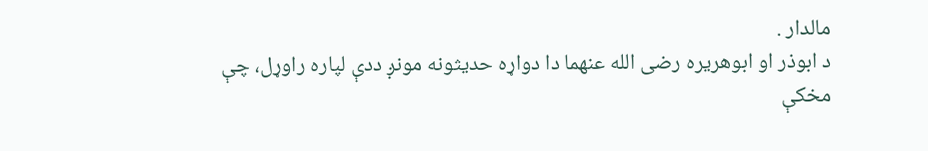مالدار .
د ابوذر او ابوهريره رضی الله عنهما دا دواړه حديثونه مونږ ددې لپاره راوړل، چې مخکې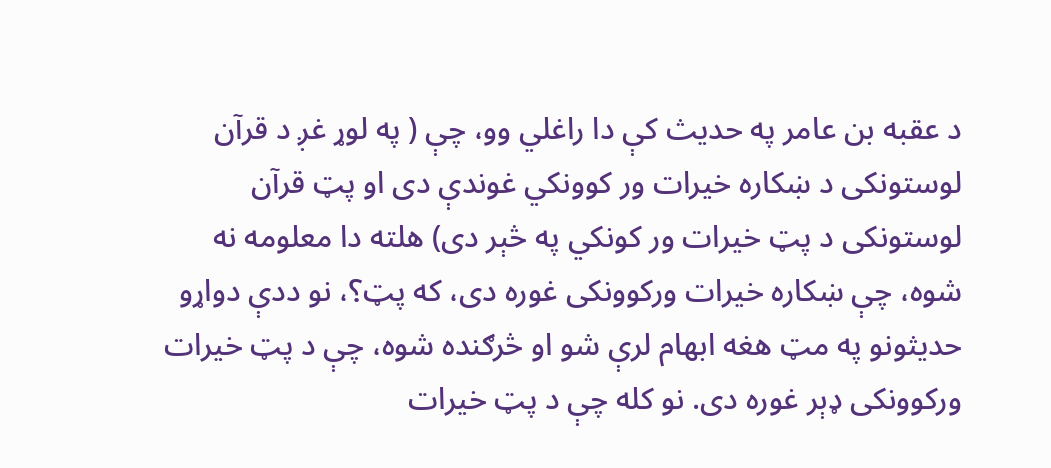د عقبه بن عامر په حديث کې دا راغلي وو، چې ( په لوړ غږ د قرآن لوستونکی د ښکاره خيرات ور کوونکي غوندې دی او پټ قرآن لوستونکی د پټ خيرات ور کونکي په څېر دی) هلته دا معلومه نه شوه، چې ښکاره خيرات ورکوونکی غوره دی، که پټ؟، نو ددې دواړو حديثونو په مټ هغه ابهام لرې شو او څرګنده شوه، چې د پټ خيرات ورکوونکی ډېر غوره دی. نو کله چې د پټ خيرات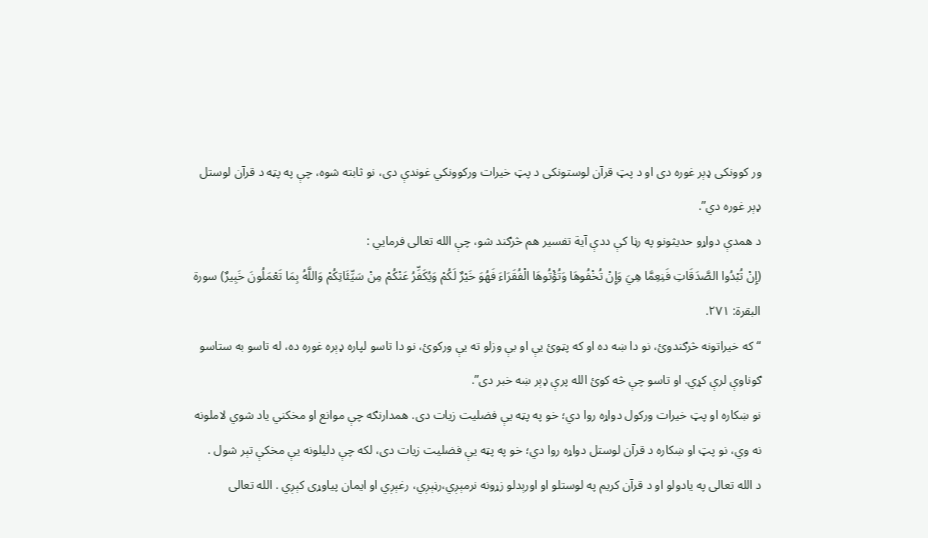ور کوونکی ډېر غوره دی او د پټ قرآن لوستونکی د پټ خيرات ورکوونکي غوندې دی، نو ثابته شوه، چې په پټه د قرآن لوستل ډېر غوره دي”.
د همدې دواړو حديثونو په رڼا کې ددې آية تفسير هم څرګند شو، چې الله تعالی فرمايي :
(إِنْ تُبْدُوا الصَّدَقَاتِ فَنِعِمَّا هِيَ وَإِنْ تُخْفُوهَا وَتُؤْتُوهَا الْفُقَرَاءَ فَهُوَ خَيْرٌ لَكُمْ وَيُكَفِّرُ عَنْكُمْ مِنْ سَيِّئَاتِكُمْ وَاللَّهُ بِمَا تَعْمَلُونَ خَبِيرٌ) سورة البقرة: ۲۷۱.
“که خيراتونه څرګندوئ، نو دا ښه ده او که پټوئ يې او بې وزلو ته يې ورکوئ، نو دا تاسو لپاره ډېره غوره ده، له تاسو به ستاسو ګوناوې لرې کړي. او تاسو چې څه کوئ الله پرې ډېر ښه خبر دی”.
نو ښکاره او پټ خيرات ورکول دواړه روا دي؛ خو په پټه يې فضليت زيات دی. همدارنګه چې موانع او مخکني ياد شوي لاملونه نه وي، نو پټ او ښکاره د قرآن لوستل دواړه روا دي؛ خو په پټه يې فضليت زيات دی، لکه چې دليلونه يې مخکې تېر شول .
د الله تعالی په يادولو او د قرآن کريم په لوستلو او اورېدلو زړونه نرمېږي،رڼېږي، رغېږي او ايمان پياوړی کېږي . الله تعالی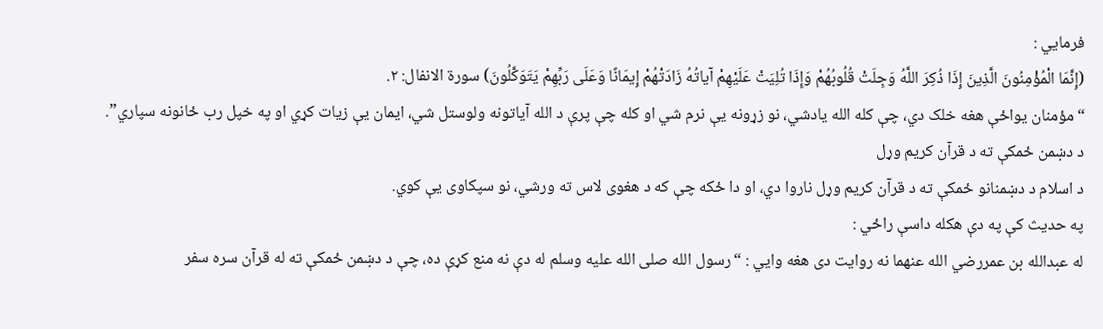فرمايي :
(إِنَّمَا الْمُؤْمِنُونَ الَّذِينَ إِذَا ذُكِرَ اللَّهُ وَجِلَتْ قُلُوبُهُمْ وَإِذَا تُلِيَتْ عَلَيْهِمْ آياتُهُ زَادَتْهُمْ إِيمَانًا وَعَلَى رَبِّهِمْ يَتَوَكَّلُونَ) سورة الانفال: ۲.
“مؤمنان يواځې هغه خلک دي، چې کله الله يادشي، نو زړونه يې نرم شي او کله چې پرې د الله آياتونه ولوستل شي، ايمان يې زيات کړي او په خپل رب ځانونه سپاري”.
د دښمن ځمکې ته د قرآن کريم وړل
د اسلام د دښمنانو ځمکې ته د قرآن کريم وړل ناروا دي، او دا ځکه چې که د هغوی لاس ته ورشي، نو سپکاوی يې کوي.
په حديث کې په دې هکله داسې راځي :
له عبدالله بن عمررضي الله عنهما نه روايت دی هغه وايي : “رسول الله صلی الله عليه وسلم له دې نه منع کړې ده، چې د دښمن ځمکې ته له قرآن سره سفر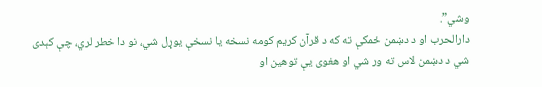وشي”.
دارالحرب او د دښمن ځمکې ته که د قرآن کريم کومه نسخه يا نسخې يوړل شي، نو دا خطر لري، چې کېدی شي د دښمن لاس ته ور شي او هغوی يې توهين او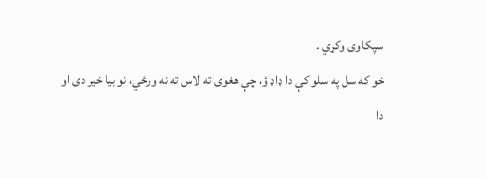سپکاوی وکړي .
خو که سل په سلو کې دا ډاډ ؤ، چې هغوی ته لاس ته نه ورځي، نو بيا خير دی او دا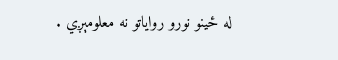له ځينو نورو رواياتو نه معلومېږي .